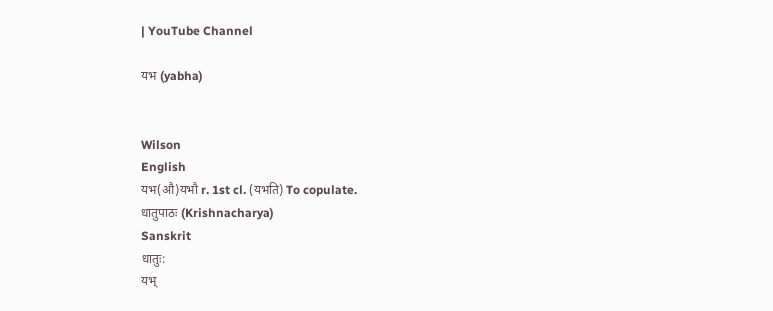| YouTube Channel

यभ (yabha)


Wilson
English
यभ(औ)यभौ r. 1st cl. (यभति) To copulate.
धातुपाठः (Krishnacharya)
Sanskrit
धातुः:
यभ्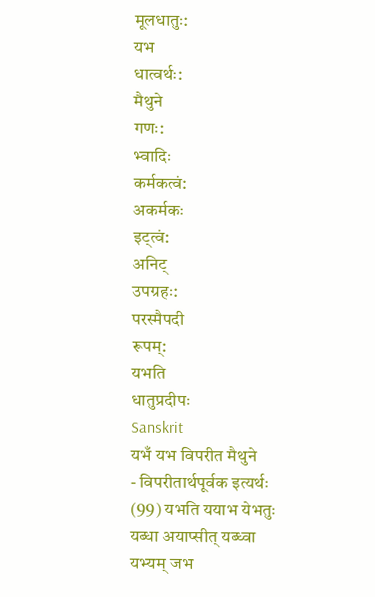मूलधातुः:
यभ
धात्वर्थः:
मैथुने
गणः:
भ्वादिः
कर्मकत्वं:
अकर्मकः
इट्त्वं:
अनिट्
उपग्रहः:
परस्मैपदी
रूपम्:
यभति
धातुप्रदीपः
Sanskrit
यभँ यभ विपरीत मैथुने
- विपरीतार्थपूर्वक इत्यर्थः (99) यभति ययाभ येभतुः यब्धा अयाप्सीत् यब्ध्वा यभ्यम् जभ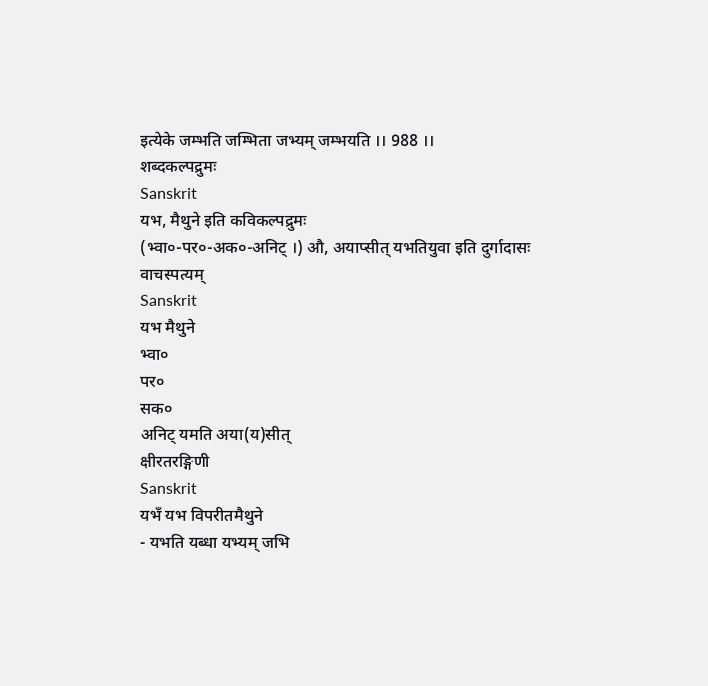इत्येके जम्भति जम्भिता जभ्यम् जम्भयति ।। 988 ।।
शब्दकल्पद्रुमः
Sanskrit
यभ, मैथुने इति कविकल्पद्रुमः
(भ्वा०-पर०-अक०-अनिट् ।) औ, अयाप्सीत् यभतियुवा इति दुर्गादासः
वाचस्पत्यम्
Sanskrit
यभ मैथुने
भ्वा०
पर०
सक०
अनिट् यमति अया(य)सीत्
क्षीरतरङ्गिणी
Sanskrit
यभँ यभ विपरीतमैथुने
- यभति यब्धा यभ्यम् जभि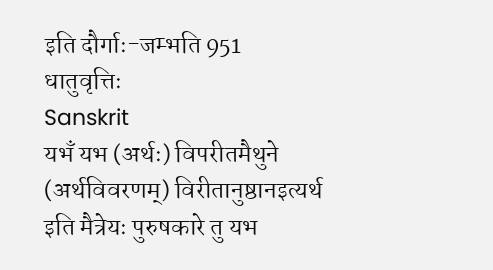इति दौर्गाः-जम्भति 951
धातुवृत्तिः
Sanskrit
यभँ यभ (अर्थः) विपरीतमैथुने
(अर्थविवरणम्) विरीतानुष्ठानइत्यर्थ
इति मैत्रेयः पुरुषकारे तु यभ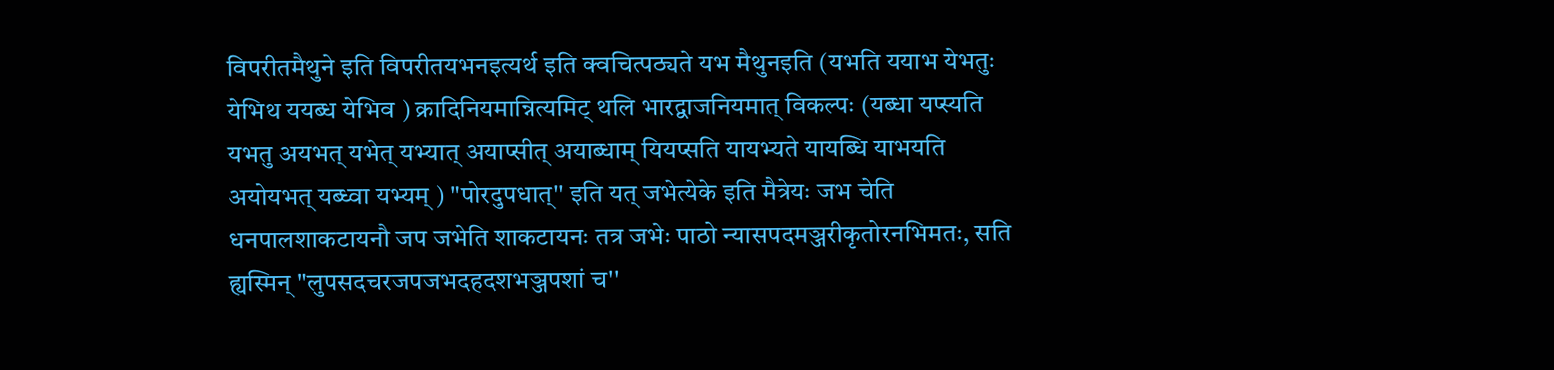विपरीतमैथुने इति विपरीतयभनइत्यर्थ इति क्वचित्पठ्यते यभ मैथुनइति (यभति ययाभ येभतुः येभिथ ययब्ध येभिव ) क्रादिनियमान्नित्यमिट् थलि भारद्वाजनियमात् विकल्पः (यब्धा यप्स्यति यभतु अयभत् यभेत् यभ्यात् अयाप्सीत् अयाब्धाम् यियप्सति यायभ्यते यायब्धि याभयति अयोयभत् यब्ध्वा यभ्यम् ) "पोरदुपधात्'' इति यत् जभेत्येके इति मैत्रेयः जभ चेति धनपालशाकटायनौ जप जभेति शाकटायनः तत्र जभेः पाठो न्यासपदमञ्जरीकृतोरनभिमतः, सति ह्यस्मिन् "लुपसदचरजपजभदहदशभञ्जपशां च''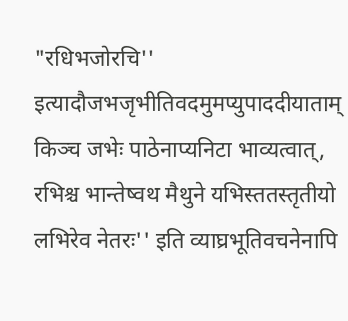"रधिभजोरचि'' इत्यादौजभजृभीतिवदमुमप्युपाददीयाताम् किञ्च जभेः पाठेनाप्यनिटा भाव्यत्वात्, रभिश्च भान्तेष्वथ मैथुने यभिस्ततस्तृतीयो लभिरेव नेतरः'' इति व्याघ्रभूतिवचनेनापि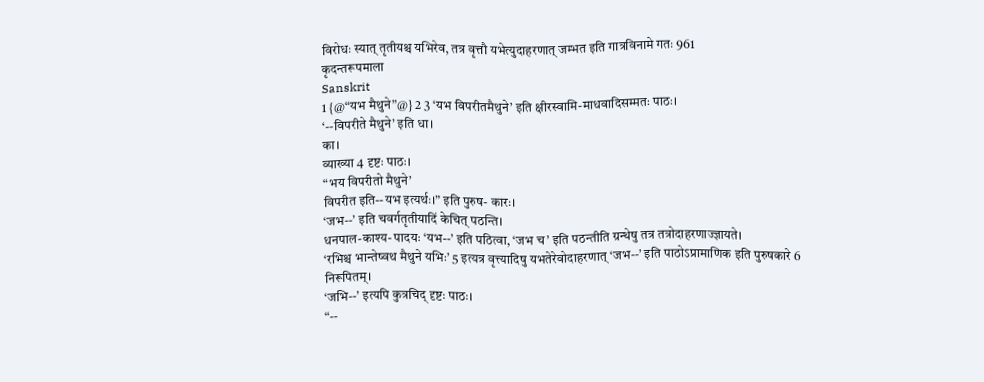विरोधः स्यात् तृतीयश्च यभिरेव, तत्र वृत्तौ यभेत्युदाहरणात् जम्भत इति गात्रविनामे गतः 961
कृदन्तरूपमाला
Sanskrit
1 {@“यभ मैथुने”@} 2 3 ‘यभ विपरीतमैथुने’ इति क्षीरस्वामि-माधवादिसम्मतः पाठः।
‘--विपरीते मैथुने’ इति धा।
का।
व्याख्या 4 दृष्टः पाठः।
“भय विपरीतो मैथुने’
विपरीत इति--यभ इत्यर्थः।” इति पुरुष- कारः।
‘जभ--’ इति चवर्गतृतीयादिं केचित् पठन्ति।
धनपाल-काश्य- पादयः ‘यभ--’ इति पठित्वा, ‘जभ च’ इति पठन्तीति ग्रन्थेषु तत्र तत्रोदाहरणाज्ज्ञायते।
‘रभिश्च भान्तेष्वथ मैथुने यभिः’ 5 इत्यत्र वृत्त्यादिषु यभतेरेवोदाहरणात् ‘जभ--’ इति पाठोऽप्रामाणिक इति पुरुषकारे 6 निरूपितम्।
‘जभि--’ इत्यपि कुत्रचिद् दृष्टः पाठः।
“--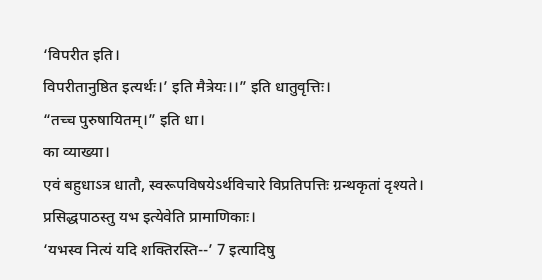‘विपरीत इति।
विपरीतानुष्ठित इत्यर्थः।’ इति मैत्रेयः।।” इति धातुवृत्तिः।
“तच्च पुरुषायितम्।” इति धा।
का व्याख्या।
एवं बहुधाऽत्र धातौ, स्वरूपविषयेऽर्थविचारे विप्रतिपत्तिः ग्रन्थकृतां दृश्यते।
प्रसिद्धपाठस्तु यभ इत्येवेति प्रामाणिकाः।
‘यभस्व नित्यं यदि शक्तिरस्ति--’ 7 इत्यादिषु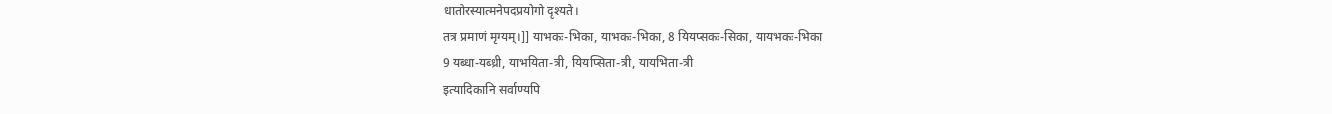धातोरस्यात्मनेपदप्रयोगो दृश्यते।
तत्र प्रमाणं मृग्यम्।]] याभकः-भिका, याभकः-भिका, 8 यियप्सकः-सिका, यायभकः-भिका
9 यब्धा-यब्ध्री, याभयिता-त्री, यियप्सिता-त्री, यायभिता-त्री
इत्यादिकानि सर्वाण्यपि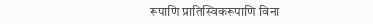रूपाणि प्रातिस्विकरूपाणि विना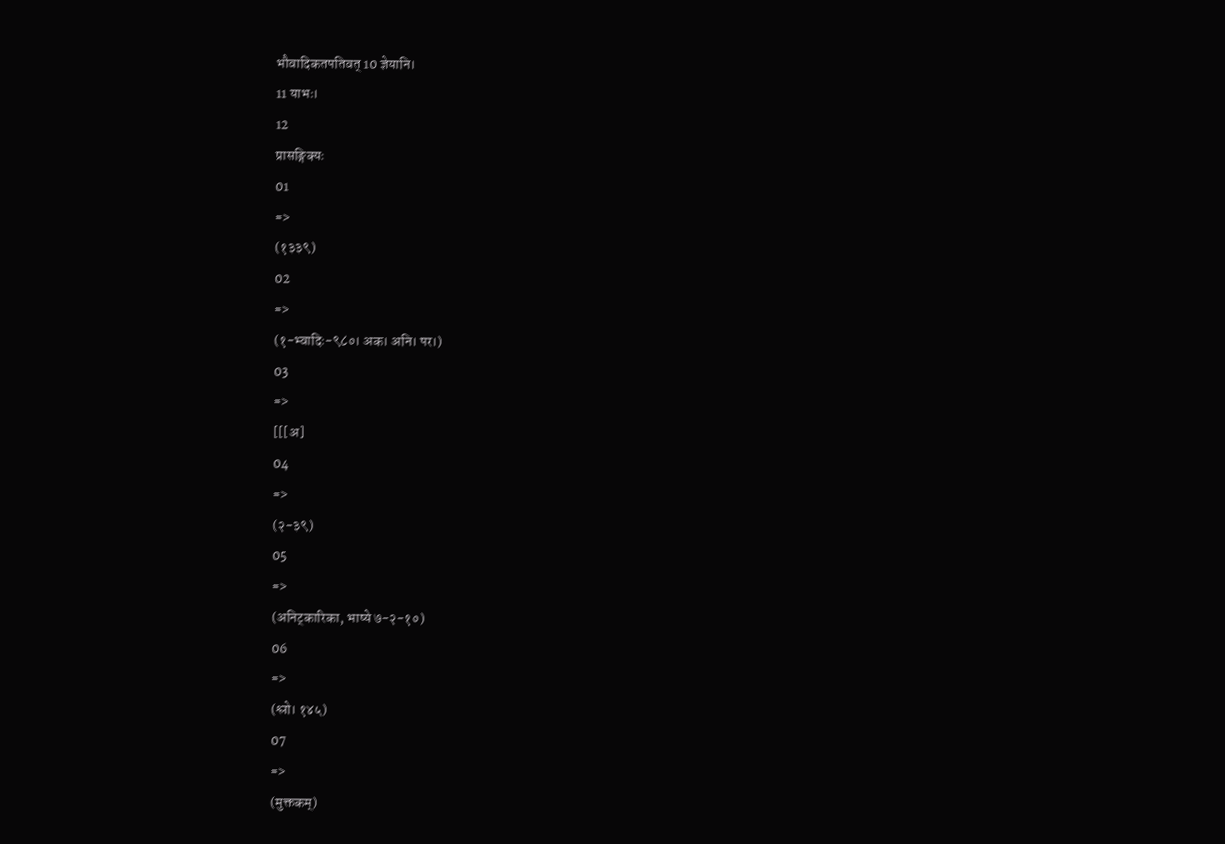भौवादिकतपतिवत् 10 ज्ञेयानि।
11 याभः।
12
प्रासङ्गिक्यः
01
=>
(१३३९)
02
=>
(१-भ्वादिः-९८०। अक। अनि। पर।)
03
=>
[[[अ]
04
=>
(२-३९)
05
=>
(अनिट्कारिका, भाष्ये ७-२-१०)
06
=>
(श्लो। १४५)
07
=>
(मुक्तकम्)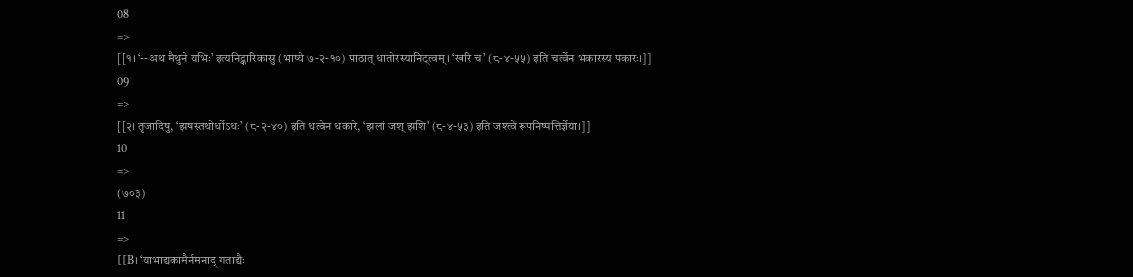08
=>
[[१। ‘--अथ मैथुने यभिः’ इत्यनिट्कारिकासु (भाष्ये ७-२-१०) पाठात् धातोरस्यानिट्त्वम्। ‘खरि च’ (८-४-५५) इति चर्त्वेन भकारस्य पकारः।]]
09
=>
[[२। तृजादिषु, ‘झषस्तथोर्धोऽधः’ (८-२-४०) इति धत्वेन धकारे, ‘झलां जश् झशि’ (८-४-५३) इति जश्त्वे रूपनिष्पत्तिर्ज्ञेया।]]
10
=>
(७०३)
11
=>
[[B। ‘याभाद्यकामैर्नमनाद् गताद्यैः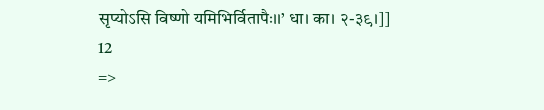सृप्योऽसि विष्णो यमिभिर्वितापैः।।’ धा। का। २-३९।]]
12
=>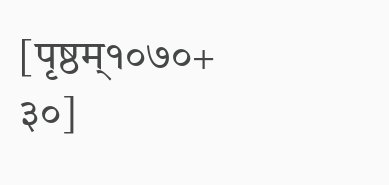[पृष्ठम्१०७०+ ३०]